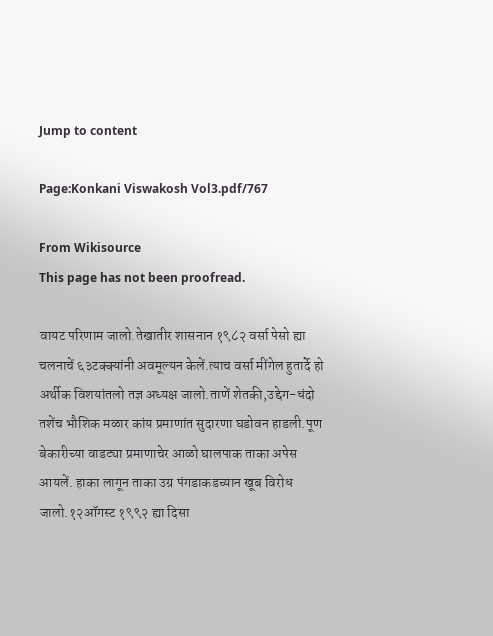Jump to content

Page:Konkani Viswakosh Vol3.pdf/767

From Wikisource
This page has not been proofread.

वायट परिणाम जालो.तेखातीर शासनान १९८२ वर्सा पेसो ह्या चलनाचें ६३टक्क्यांनी अवमूल्यन केलें.त्याच वर्सा मींगेल हुतार्दे हो अर्थीक विशयांतलो तज्ञ अध्यक्ष जालो.ताणें शेतकी,उद्देग-धंदो तशेंच भौशिक मळार कांय प्रमाणांत सुदारणा घडोवन हाडली.पूण बेकारीच्या वाडट्या प्रमाणाचेर आळो घालपाक ताका अपेस आयलें. हाका लागून ताका उग्र पंगडाकडच्यान खूब विरोध जालो.१२ऑगस्ट १९९२ ह्या दिसा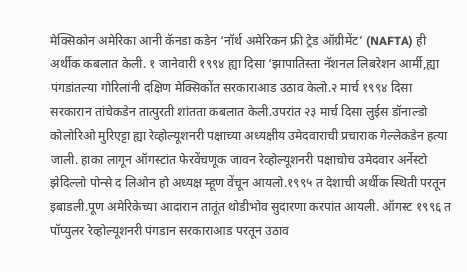मेक्सिकोन अमेरिका आनी कॅनडा कडेन ‘नॉर्थ अमेरिकन फ्री ट्रेड ऑग्रीमेंट’ (NAFTA) ही अर्थीक कबलात केली. १ जानेवारी १९९४ ह्या दिसा ‘झापातिस्ता नॅशनल लिबरेशन आर्मी,ह्या पंगडांतल्या गोरिलांनी दक्षिण मेक्सिकोंत सरकाराआड उठाव केलो.२ मार्च १९९४ दिसा सरकारान तांचेकडेन तात्पुरती शांतता कबलात केली.उपरांत २३ मार्च दिसा लुईस डॉनाल्डो कोलोरिओ मुरिएट्टा ह्या रेव्होल्यूशनरी पक्षाच्या अध्यक्षीय उमेदवाराची प्रचाराक गेल्लेकडेन हत्या जाली. हाका लागून ऑगस्टांत फेरवेंचणूक जावन रेव्होल्यूशनरी पक्षाचोच उमेदवार अर्नेस्टो झेदिल्लो पोन्से द लिओन हो अध्यक्ष म्हूण वेंचून आयलो.१९९५ त देशाची अर्थीक स्थिती परतून इबाडली.पूण अमेरिकेच्या आदारान तातूंत थोडीभोव सुदारणा करपांत आयली. ऑगस्ट १९९६ त पॉप्युलर रेव्होल्यूशनरी पंगडान सरकाराआड परतून उठाव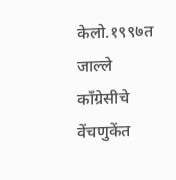केलो.१९९७त जाल्ले काँग्रेसीचे वेंचणुकेंत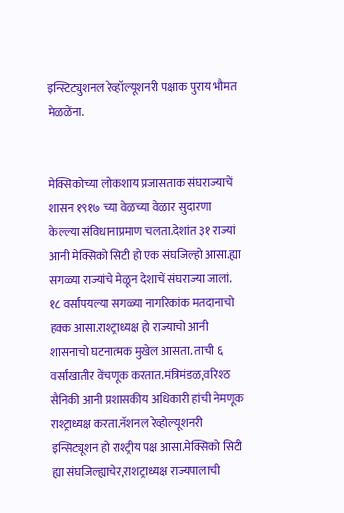इन्स्टिट्युशनल रेव्हॉल्यूशनरी पक्षाक पुराय भौमत मेळळेंना.


मेक्सिकोच्या लोकशाय प्रजासताक संघराज्याचें शासन १९१७ च्या वेळच्या वेळार सुदारणा केल्ल्या संविधानाप्रमाण चलता.देशांत ३१ राज्यां आनी मेक्सिको सिटी हो एक संघजिल्हो आसा.ह्या सगळ्या राज्यांचे मेळून देशाचें संघराज्या जालां. १८ वर्सांपयल्या सगळ्या नागरिकांक मतदानाचो हक्क आसा.राश्ट्राध्यक्ष हो राज्याचो आनी शासनाचो घटनात्मक मुखेल आसता. ताची ६ वर्सांखातीर वेंचणूक करतात.मंत्रिमंडळ,वरिश्ठ सैनिकी आनी प्रशासकीय अधिकारी हांची नेमणूक राश्ट्राध्यक्ष करता.नॅशनल रेव्होल्यूशनरी इन्सिट्यूशन हो राश्ट्रीय पक्ष आसा.मेक्सिको सिटी ह्या संघजिल्ह्याचेर,राशट्राध्यक्ष राज्यपालाची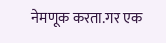नेमणूक करता.गर एक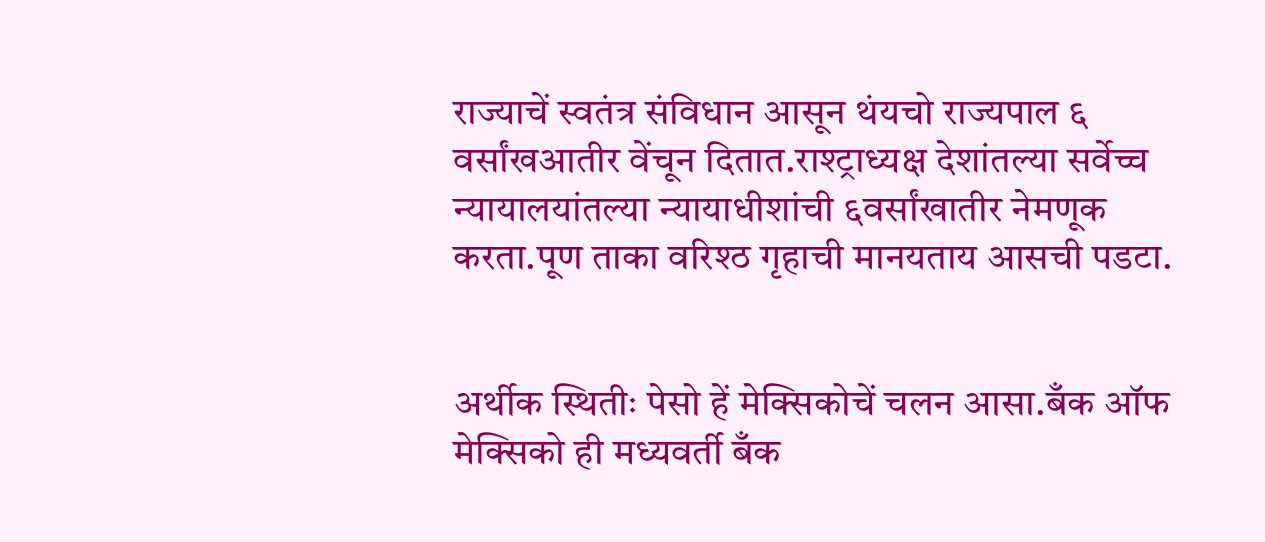राज्याचें स्वतंत्र संविधान आसून थंयचो राज्यपाल ६ वर्सांखआतीर वेंचून दितात.राश्ट्राध्यक्ष देशांतल्या सर्वेच्च न्यायालयांतल्या न्यायाधीशांची ६वर्सांखातीर नेमणूक करता.पूण ताका वरिश्ठ गृहाची मानयताय आसची पडटा.


अर्थीक स्थितीः पेसो हें मेक्सिकोचें चलन आसा.बँक ऑफ मेक्सिको ही मध्यवर्ती बँक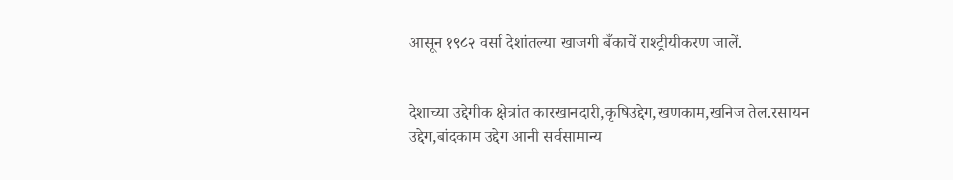आसून १९८२ वर्सा देशांतल्या खाजगी बँकाचें राश्ट्रीयीकरण जालें.


देशाच्या उद्देगीक क्षेत्रांत कारखानदारी,कृषिउद्देग,खणकाम,खनिज तेल.रसायन उद्देग,बांदकाम उद्देग आनी सर्वसामान्य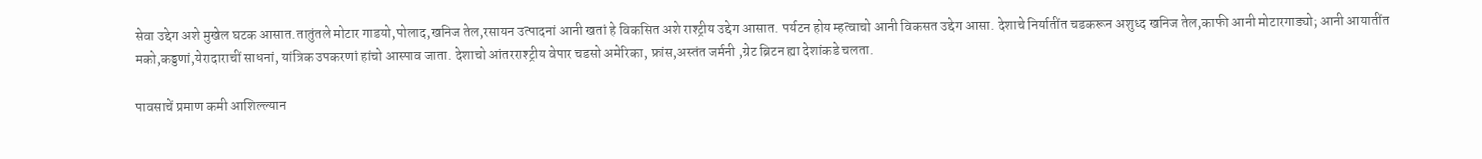सेवा उद्देग अशे मुखेल घटक आसात.तातुंतले मोटार गाडयो,पोलाद,खनिज तेल,रसायन उत्पादनां आनी खतां हे विकसित अशे राश्ट्रीय उद्देग आसात. पर्यटन होय म्हत्वाचो आनी विकसत उद्देग आसा. देशाचे निर्यातींत चडकरून अशुध्द खनिज तेल,काफी आनी मोटारगाड्यो; आनी आयातींत मको,कड्डणां,येरादाराचीं साधनां, यांत्रिक उपकरणां हांचो आस्पाव जाता. देशाचो आंतरराश्ट्रीय वेपार चडसो अमेरिका, फ्रांस,अस्तंत जर्मनी ,ग्रेट ब्रिटन ह्या देशांकडे चलता.

पावसाचें प्रमाण कमी आशिल्ल्यान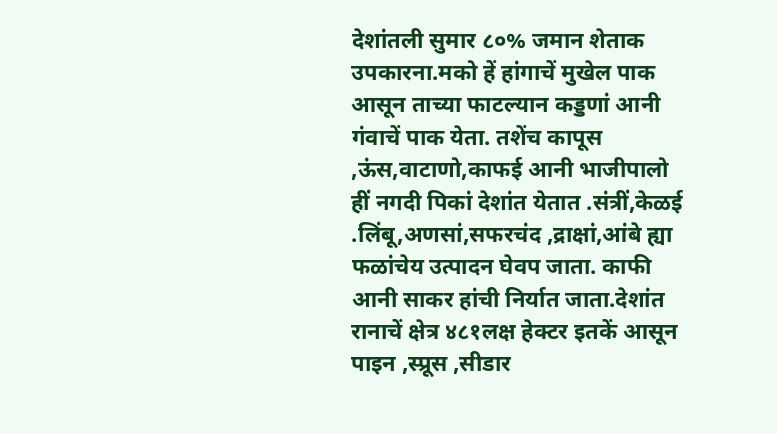देशांतली सुमार ८०% जमान शेताक उपकारना.मको हें हांगाचें मुखेल पाक आसून ताच्या फाटल्यान कड्डणां आनी गंवाचें पाक येता. तशेंच कापूस ,ऊंस,वाटाणो,काफई आनी भाजीपालो हीं नगदी पिकां देशांत येतात .संत्रीं,केळई .लिंबू,अणसां,सफरचंद ,द्राक्षां,आंबे ह्या फळांचेय उत्पादन घेवप जाता. काफी आनी साकर हांची निर्यात जाता.देशांत रानाचें क्षेत्र ४८१लक्ष हेक्टर इतकें आसून पाइन ,स्प्रूस ,सीडार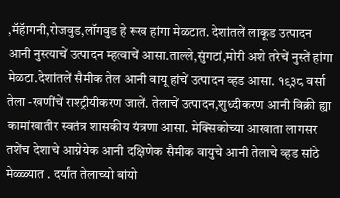,मॅहॅागनी,रोजवुड,लॉगवुड हे रूख हांगा मेळटात. देशांतलें लाकूड उत्पादन आनी नुस्त्याचें उत्पादन म्हत्वाचें आसा.ताल्ले,सुंगटां,मोरी अशे तरेचें नुस्तें हांगा मेळटा.देशांतलें सैमीक तेल आनी वायू हांचें उत्पादन व्हड आसा. १९३८ वर्सा तेला -खणींचें राश्ट्रीयीकरण जालें. तेलाचें उत्पादन,शुध्दीकरण आनी विक्री ह्या कामांखातीर स्वतंत्र शासकीय यंत्रणा आसा. मेक्सिकोच्या आखाता लागसर तशेंच देशाचे आग्नेयेक आनी दक्षिणेक सैमीक वायुचे आनी तेलाचे व्हड सांठे मेळ्ळ्यात . दर्यांत तेलाच्यो बांयो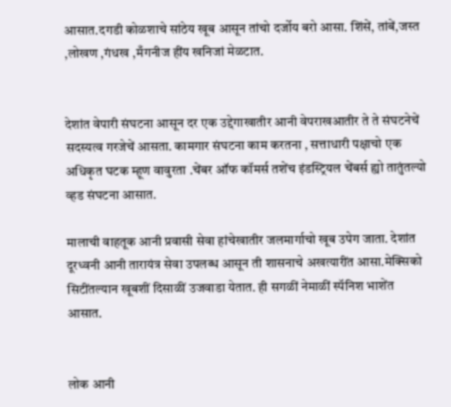आसात.दगडी कोळशाचे सांठेय खूब आसून तांचो दर्जोय बरो आसा. शिंसें, तांबें,जस्त ,लोखण ,गंधख ,मँगनीज हींय खनिजां मेळटात.


देशांत वेपारी संघटना आसून दर एक उद्देगाखातीर आनी वेपराखआतीर ते ते संघटनेचें सदस्यत्व गरजेचें आसता. कामगार संघटना काम करतना , सत्ताधारी पक्षाचो एक अधिकृत घटक म्हूण वावुरता .चेंबर ऑफ कॉमर्स तशेंच इंडस्ट्रियल चेंबर्स ह्यो तातुंतल्यो व्हड संघटना आसात.

मालाची वाहतूक आनी प्रवासी सेवा हांचेखातीर जलमार्गाचो खूब उपेग जाता. देशांत दूरध्वनी आनी तारायंत्र सेवा उपलब्ध आसून ती शासनाचे अखत्यारींत आसा.मेक्सिको सिटींतल्यान खूबशीं दिसाळीं उजवाडा येतात. ही सगळीं नेमाळीं स्पॅनिश भाशेंत आसात.


लोक आनी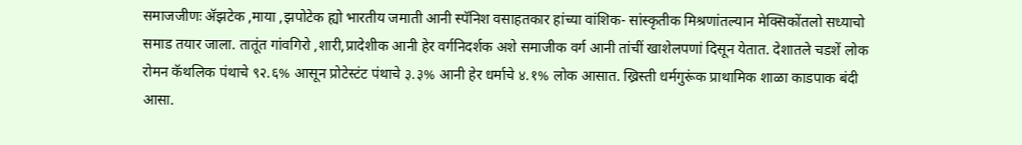समाजजीणः ॲझटेक ,माया ,झपोटेक ह्यो भारतीय जमाती आनी स्पॅनिश वसाहतकार हांच्या वांशिक- सांस्कृतीक मिश्रणांतल्यान मेक्सिकोंतलो सध्याचो समाड तयार जाला. तातूंत गांवगिरो ,शारी,प्रादेशीक आनी हेर वर्गनिदर्शक अशे समाजीक वर्ग आनी तांचीं खाशेलपणां दिसून येतात. देशातले चडशें लोक रोमन कॅथलिक पंथाचे ९२.६% आसून प्रोटेस्टंट पंथाचे ३.३% आनी हेर धर्माचे ४.१% लोक आसात. ख्रिस्ती धर्मगुरूंक प्राथामिक शाळा काडपाक बंदी आसा.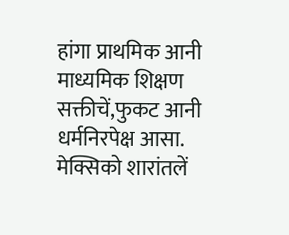हांगा प्राथमिक आनी माध्यमिक शिक्षण सक्तीचें,फुकट आनी धर्मनिरपेक्ष आसा. मेक्सिको शारांतलें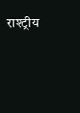राश्ट्रीय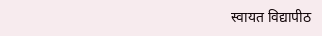स्वायत विद्यापीठ